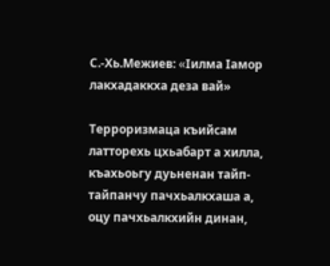С.-Хь.Межиев: «Iилма Iамор лакхадаккха деза вай»

Терроризмаца къийсам латторехь цхьабарт а хилла, къахьоьгу дуьненан тайп-тайпанчу пачхьалкхаша а, оцу пачхьалкхийн динан,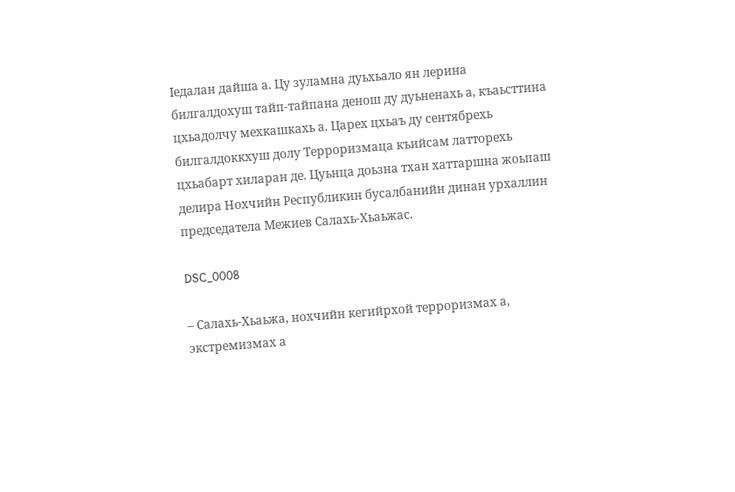Iедалан дайша а. Цу зуламна дуьхьало ян лерина билгалдохуш тайп-тайпана денош ду дуьненахь а, къаьсттина цхьадолчу мехкашкахь а. Царех цхьаъ ду сентябрехь билгалдоккхуш долу Терроризмаца къийсам латторехь цхьабарт хиларан де. Цуьнца доьзна тхан хаттаршна жоьпаш делира Нохчийн Республикин бусалбанийн динан урхаллин председатела Межиев Салахь-Хьаьжас.

DSC_0008

– Салахь-Хьаьжа, нохчийн кегийрхой терроризмах а, экстремизмах а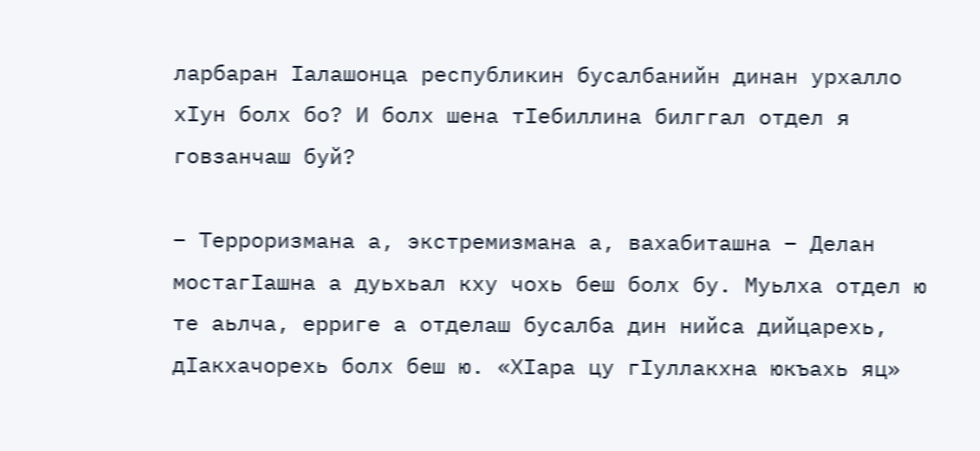ларбаран Iалашонца республикин бусалбанийн динан урхалло хIун болх бо? И болх шена тIебиллина билггал отдел я говзанчаш буй?

– Терроризмана а, экстремизмана а, вахабиташна – Делан мостагIашна а дуьхьал кху чохь беш болх бу. Муьлха отдел ю те аьлча, ерриге а отделаш бусалба дин нийса дийцарехь, дIакхачорехь болх беш ю. «ХIара цу гIуллакхна юкъахь яц»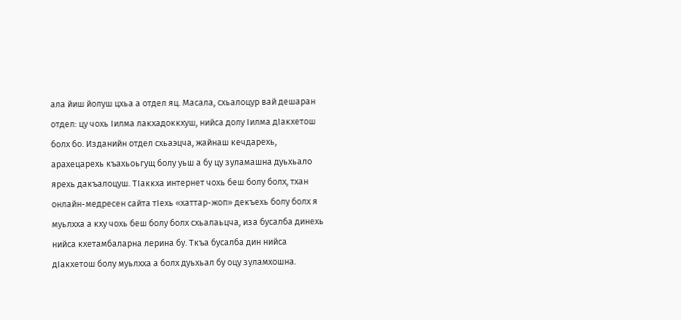ала йиш йолуш цхьа а отдел яц. Масала, схьалоцур вай дешаран отдел: цу чохь Iилма лакхадоккхуш, нийса долу Iилма дIакхетош болх бо. Изданийн отдел схьаэцча, жайнаш кечдарехь, арахецарехь къахьоьгущ болу уьш а бу цу зуламашна дуьхьало ярехь дакъалоцуш. ТIаккха интернет чохь беш болу болх, тхан онлайн-медресен сайта тIехь «хаттар-жоп» декъехь болу болх я муьлхха а кху чохь беш болу болх схьалаьцча, иза бусалба динехь нийса кхетамбаларна лерина бу. Ткъа бусалба дин нийса дIакхетош болу муьлхха а болх дуьхьал бу оцу зуламхошна.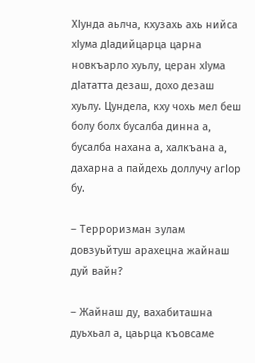ХIунда аьлча, кхузахь ахь нийса хIума дIадийцарца царна новкъарло хуьлу, церан хIума дIататта дезаш, дохо дезаш хуьлу. Цундела, кху чохь мел беш болу болх бусалба динна а, бусалба нахана а, халкъана а, дахарна а пайдехь доллучу агIор бу.

– Терроризман зулам довзуьйтуш арахецна жайнаш дуй вайн?

– Жайнаш ду, вахабиташна дуьхьал а, цаьрца къовсаме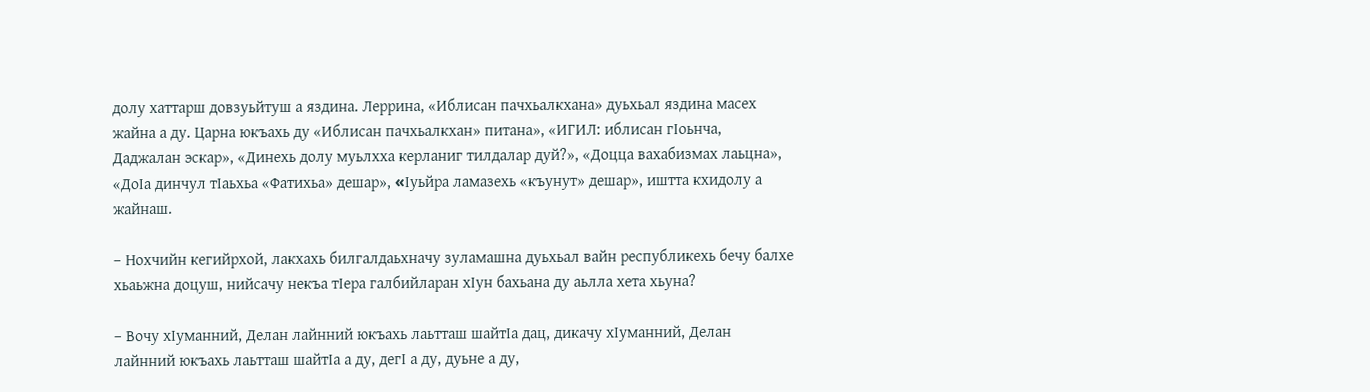долу хаттарш довзуьйтуш а яздина. Леррина, «Иблисан пачхьалкхана» дуьхьал яздина масех жайна а ду. Царна юкъахь ду «Иблисан пачхьалкхан» питана», «ИГИЛ: иблисан гIоьнча, Даджалан эскар», «Динехь долу муьлхха керланиг тилдалар дуй?», «Доцца вахабизмах лаьцна», «ДоIа динчул тIаьхьа «Фатихьа» дешар», «Iуьйра ламазехь «къунут» дешар», иштта кхидолу а жайнаш.

– Нохчийн кегийрхой, лакхахь билгалдаьхначу зуламашна дуьхьал вайн республикехь бечу балхе хьаьжна доцуш, нийсачу некъа тIера галбийларан хIун бахьана ду аьлла хета хьуна?

– Вочу хIуманний, Делан лайнний юкъахь лаьтташ шайтIа дац, дикачу хIуманний, Делан лайнний юкъахь лаьтташ шайтIа а ду, дегI а ду, дуьне а ду,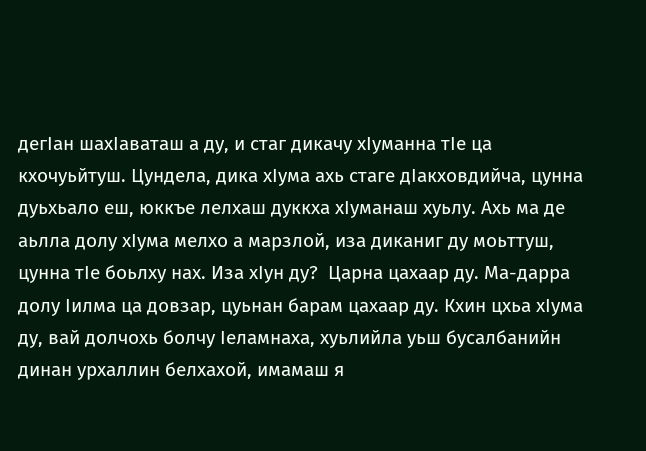дегIан шахIаваташ а ду, и стаг дикачу хIуманна тIе ца кхочуьйтуш. Цундела, дика хIума ахь стаге дIакховдийча, цунна дуьхьало еш, юккъе лелхаш дуккха хIуманаш хуьлу. Ахь ма де аьлла долу хIума мелхо а марзлой, иза диканиг ду моьттуш, цунна тIе боьлху нах. Иза хIун ду?  Царна цахаар ду. Ма-дарра долу Iилма ца довзар, цуьнан барам цахаар ду. Кхин цхьа хIума ду, вай долчохь болчу Iеламнаха, хуьлийла уьш бусалбанийн динан урхаллин белхахой, имамаш я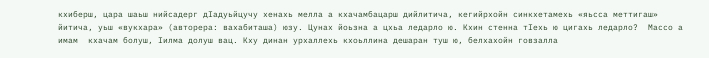кхиберш, цара шаьш нийсадерг дIадуьйцучу хенахь мелла а кхачамбацарш дийлитича, кегийрхойн синкхетамехь «яьсса меттигаш» йитича, уьш «вукхара» (авторера: вахабиташа) юзу. Цунах йоьзна а цхьа ледарло ю. Кхин стенна тIехь ю цигахь ледарло?  Массо а имам  кхачам болуш, Iилма долуш вац. Кху динан урхаллехь кхоьллина дешаран туш ю, белхахойн говзалла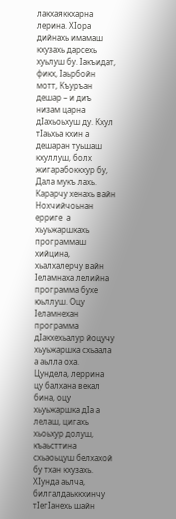лакхаяккхарна лерина. ХIора дийнахь имамаш кхузахь дарсехь хуьлуш бу. Iакъидат, фикх, Iаьрбойн мотт, Къуръан дешар – и диъ низам царна дIахьоьхуш ду. Кхул тIаьхьа кхин а дешаран туьшаш кхуллуш, болх жигарабоккхур бу, Дала мукъ лахь. Карарчу хенахь вайн Нохчийчоьнан ерриге  а хьуьжаршкахь программаш хийцина, хьалхалерчу вайн Iеламнаха лелийна программа бухе  юьллуш. Оцу Iеламнехан программа дIакхехьалур йоцучу хьуьжаршка схьаала а аьлла оха. Цундела, леррина цу балхана векал бина, оцу хьуьжаршка дIа а лелаш, цигахь хьоьхур долуш, къаьсттина схьаоьцуш белхахой бу тхан кхузахь. ХIунда аьлча, билгалдаьккхинчу тIегIанехь шайн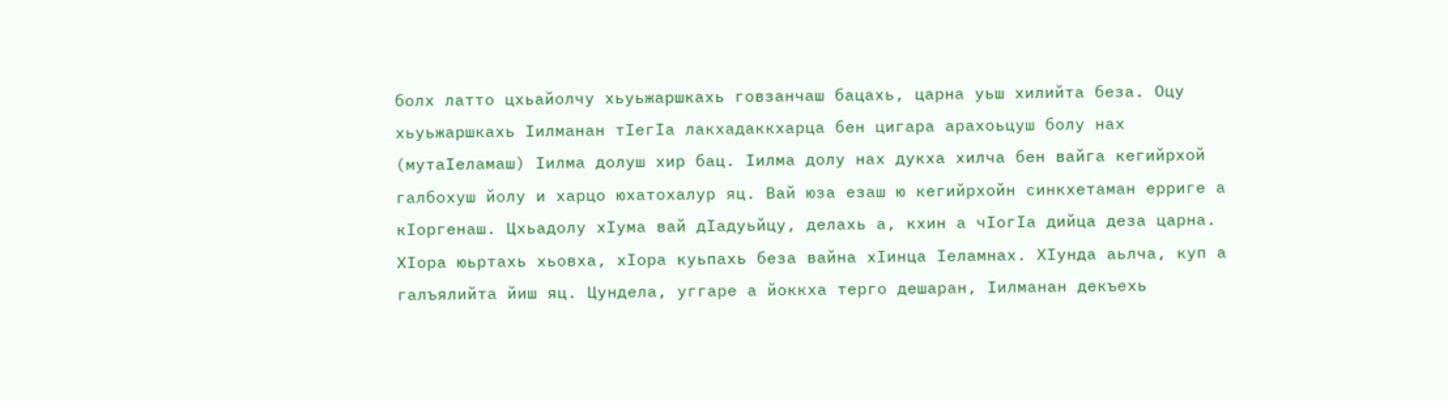болх латто цхьайолчу хьуьжаршкахь говзанчаш бацахь, царна уьш хилийта беза. Оцу хьуьжаршкахь Iилманан тIегIа лакхадаккхарца бен цигара арахоьцуш болу нах (мутаIеламаш) Iилма долуш хир бац. Iилма долу нах дукха хилча бен вайга кегийрхой галбохуш йолу и харцо юхатохалур яц. Вай юза езаш ю кегийрхойн синкхетаман ерриге а кIоргенаш. Цхьадолу хIума вай дIадуьйцу, делахь а, кхин а чIогIа дийца деза царна. ХIора юьртахь хьовха, хIора куьпахь беза вайна хIинца Iеламнах. ХIунда аьлча, куп а галъялийта йиш яц. Цундела, уггаре а йоккха терго дешаран, Iилманан декъехь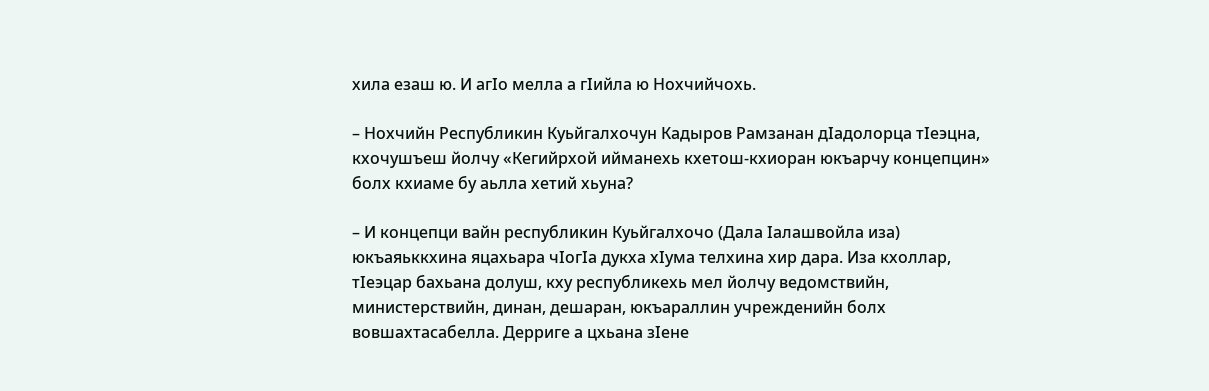хила езаш ю. И агIо мелла а гIийла ю Нохчийчохь.

– Нохчийн Республикин Куьйгалхочун Кадыров Рамзанан дIадолорца тIеэцна, кхочушъеш йолчу «Кегийрхой ийманехь кхетош-кхиоран юкъарчу концепцин» болх кхиаме бу аьлла хетий хьуна?

– И концепци вайн республикин Куьйгалхочо (Дала Iалашвойла иза) юкъаяьккхина яцахьара чIогIа дукха хIума телхина хир дара. Иза кхоллар, тIеэцар бахьана долуш, кху республикехь мел йолчу ведомствийн, министерствийн, динан, дешаран, юкъараллин учрежденийн болх вовшахтасабелла. Дерриге а цхьана зIене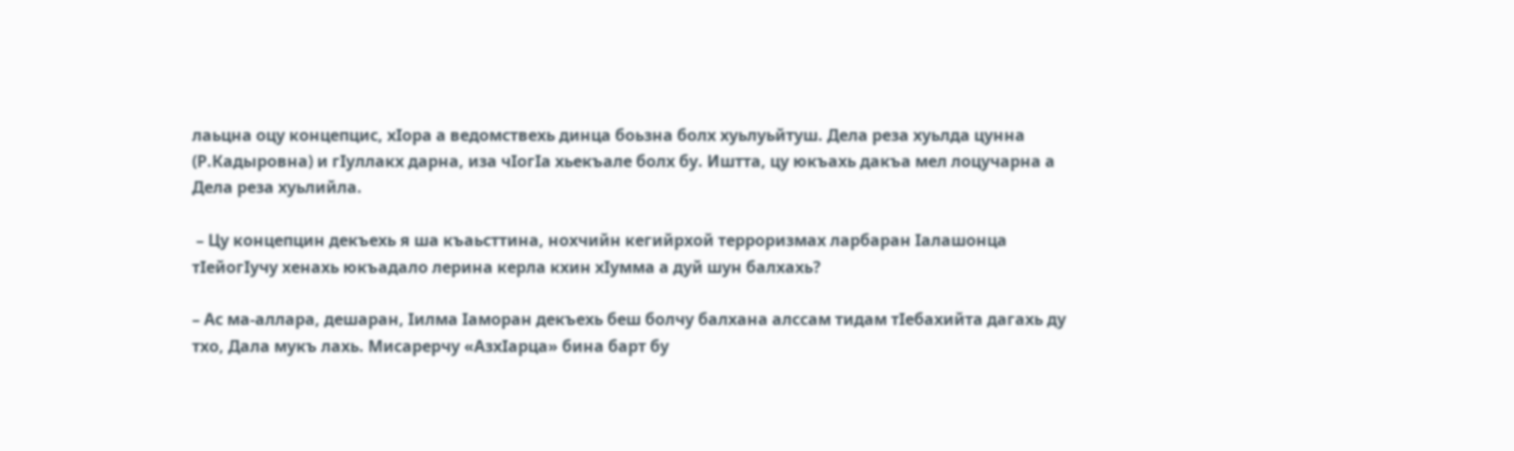лаьцна оцу концепцис, хIора а ведомствехь динца боьзна болх хуьлуьйтуш. Дела реза хуьлда цунна (Р.Кадыровна) и гIуллакх дарна, иза чIогIа хьекъале болх бу. Иштта, цу юкъахь дакъа мел лоцучарна а Дела реза хуьлийла.

 – Цу концепцин декъехь я ша къаьсттина, нохчийн кегийрхой терроризмах ларбаран Iалашонца тIейогIучу хенахь юкъадало лерина керла кхин хIумма а дуй шун балхахь?

– Ас ма-аллара, дешаран, Iилма Iаморан декъехь беш болчу балхана алссам тидам тIебахийта дагахь ду тхо, Дала мукъ лахь. Мисарерчу «АзхIарца» бина барт бу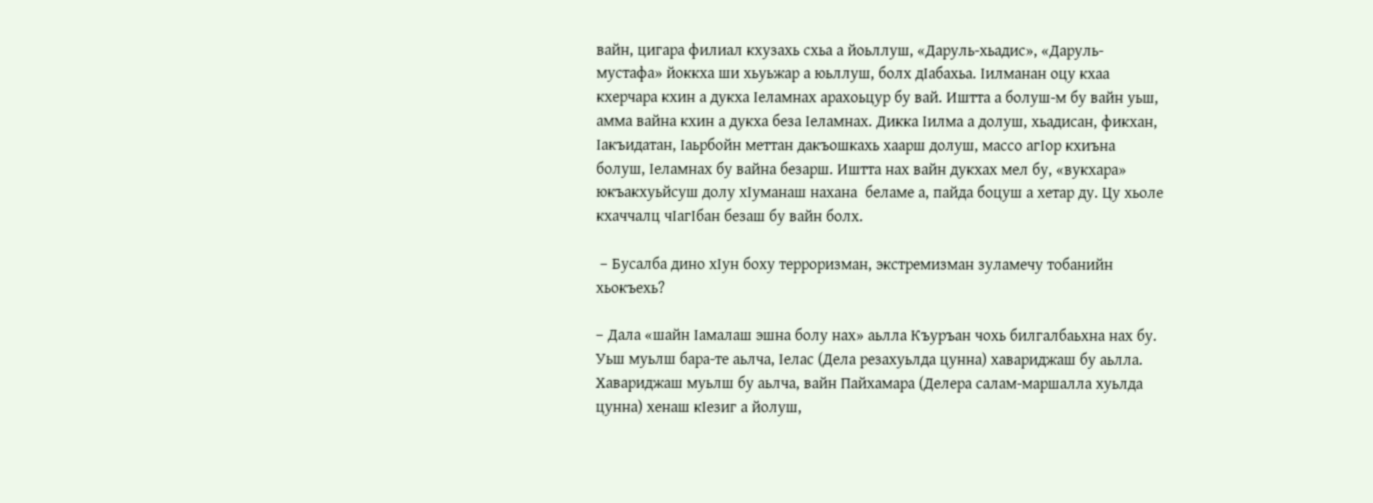вайн, цигара филиал кхузахь схьа а йоьллуш, «Даруль-хьадис», «Даруль-мустафа» йоккха ши хьуьжар а юьллуш, болх дIабахьа. Iилманан оцу кхаа кхерчара кхин а дукха Iеламнах арахоьцур бу вай. Иштта а болуш-м бу вайн уьш, амма вайна кхин а дукха беза Iеламнах. Дикка Iилма а долуш, хьадисан, фикхан, Iакъидатан, Iаьрбойн меттан дакъошкахь хаарш долуш, массо агIор кхиъна болуш, Iеламнах бу вайна безарш. Иштта нах вайн дукхах мел бу, «вукхара» юкъакхуьйсуш долу хIуманаш нахана  беламе а, пайда боцуш а хетар ду. Цу хьоле кхаччалц чIагIбан безаш бу вайн болх.

 – Бусалба дино хIун боху терроризман, экстремизман зуламечу тобанийн хьокъехь?

– Дала «шайн Iамалаш эшна болу нах» аьлла Къуръан чохь билгалбаьхна нах бу. Уьш муьлш бара-те аьлча, Iелас (Дела резахуьлда цунна) хавариджаш бу аьлла. Хавариджаш муьлш бу аьлча, вайн Пайхамара (Делера салам-маршалла хуьлда цунна) хенаш кIезиг а йолуш,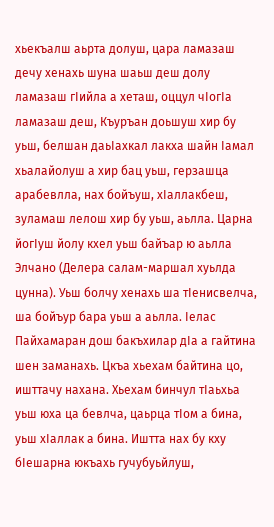хьекъалш аьрта долуш, цара ламазаш дечу хенахь шуна шаьш деш долу ламазаш гIийла а хеташ, оццул чIогIа ламазаш деш, Къуръан доьшуш хир бу уьш, белшан даьIахкал лакха шайн Iамал хьалайолуш а хир бац уьш, герзашца арабевлла, нах бойъуш, хIаллакбеш, зуламаш лелош хир бу уьш, аьлла. Царна йогIуш йолу кхел уьш байъар ю аьлла Элчано (Делера салам-маршал хуьлда цунна). Уьш болчу хенахь ша тIенисвелча, ша бойъур бара уьш а аьлла. Iелас Пайхамаран дош бакъхилар дIа а гайтина шен заманахь. Цкъа хьехам байтина цо, ишттачу нахана. Хьехам бинчул тIаьхьа уьш юха ца бевлча, цаьрца тIом а бина, уьш хIаллак а бина. Иштта нах бу кху бIешарна юкъахь гучубуьйлуш,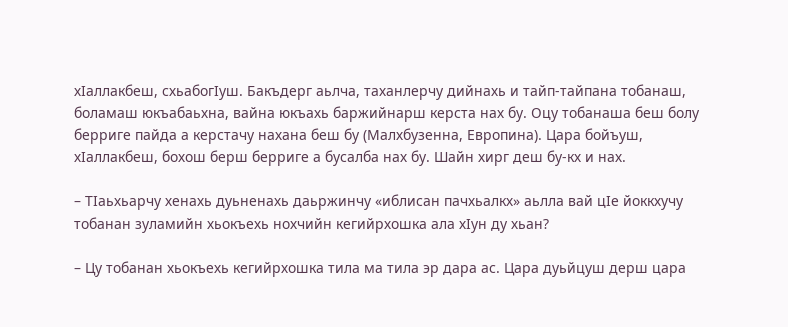хIаллакбеш, схьабогIуш. Бакъдерг аьлча, таханлерчу дийнахь и тайп-тайпана тобанаш, боламаш юкъабаьхна, вайна юкъахь баржийнарш керста нах бу. Оцу тобанаша беш болу берриге пайда а керстачу нахана беш бу (Малхбузенна, Европина). Цара бойъуш, хIаллакбеш, бохош берш берриге а бусалба нах бу. Шайн хирг деш бу-кх и нах.

– ТIаьхьарчу хенахь дуьненахь даьржинчу «иблисан пачхьалкх» аьлла вай цIе йоккхучу тобанан зуламийн хьокъехь нохчийн кегийрхошка ала хIун ду хьан?

– Цу тобанан хьокъехь кегийрхошка тила ма тила эр дара ас. Цара дуьйцуш дерш цара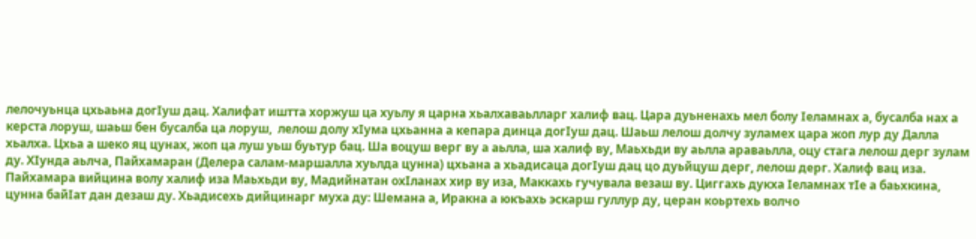лелочуьнца цхьаьна догIуш дац. Халифат иштта хоржуш ца хуьлу я царна хьалхаваьлларг халиф вац. Цара дуьненахь мел болу Iеламнах а, бусалба нах а керста лоруш, шаьш бен бусалба ца лоруш,  лелош долу хIума цхьанна а кепара динца догIуш дац. Шаьш лелош долчу зуламех цара жоп лур ду Далла хьалха. Цхьа а шеко яц цунах, жоп ца луш уьш буьтур бац. Ша воцуш верг ву а аьлла, ша халиф ву, Маьхьди ву аьлла араваьлла, оцу стага лелош дерг зулам ду. ХIунда аьлча, Пайхамаран (Делера салам-маршалла хуьлда цунна) цхьана а хьадисаца догIуш дац цо дуьйцуш дерг, лелош дерг. Халиф вац иза. Пайхамара вийцина волу халиф иза Маьхьди ву, Мадийнатан охIланах хир ву иза, Маккахь гучувала везаш ву. Циггахь дукха Iеламнах тIе а баьхкина, цунна байIат дан дезаш ду. Хьадисехь дийцинарг муха ду: Шемана а, Иракна а юкъахь эскарш гуллур ду, церан коьртехь волчо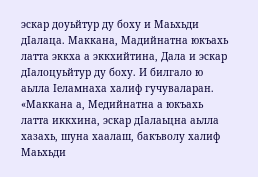эскар доуьйтур ду боху и Маьхьди дIалаца. Маккана, Мадийнатна юкъахь латта эккха а эккхийтина, Дала и эскар дIалоцуьйтур ду боху. И билгало ю аьлла Iеламнаха халиф гучуваларан. «Маккана а, Медийнатна а юкъахь латта иккхина, эскар дIалаьцна аьлла хазахь, шуна хаалаш, бакъволу халиф Маьхьди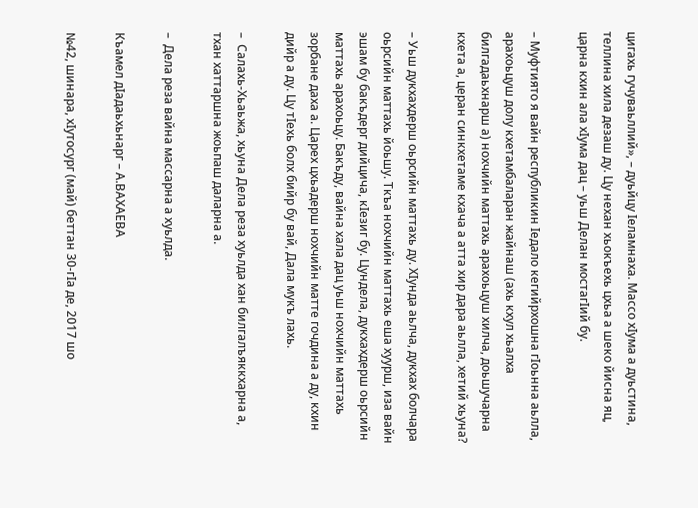цигахь гучуваьллий», – дуьйцу Iеламнаха. Массо хIума а дуьстина, теллина хила дезаш ду. Цу нехан хьокъехь цхьа а шеко йисна яц, царна кхин ала хIума дац – уьш Делан мостагIий бу.

– Муфтиято я вайн республикин Iедало кегийрхошна гIоьнна аьлла, арахоьцуш долу кхетамбаларан жайнаш (ахь кхул хьалха билгадаьхнарш а) нохчийн маттахь арахоьцуш хилча, доьшучарна кхета а, церан синкхетаме кхача а атта хир дара аьлла, хетий хьуна?

– Уьш дукхахдерш оьрсийн маттахь ду. ХIунда аьлча, дукхах болчара оьрсийн маттахь йоьшу. Ткъа нохчийн маттахь еша хуурш, иза вайн эшам бу бакъдерг дийцича, кIезиг бу. Цундела, дукхахдерш оьрсийн маттахь арахоьцу. Бакъду, вайна хала дац уьш нохчийн маттахь зорбане даха а. Царех цхьадерш нохчийн матте гочдина а ду, кхин дийр а ду. Цу тIехь болх бийр бу вай, Дала мукъ лахь.

–  Салахь-Хьаьжа, хьуна Дела реза хуьлда хан билгалъяккхарна а, тхан хаттаршна жоьпаш даларна а.

–  Дела реза вайна массарна а хуьлда.

Къамел дIадаьхьнарг – А.ВАХАЕВА

№42, шинара, хIутосург (май) беттан 30-гIа де, 2017 шо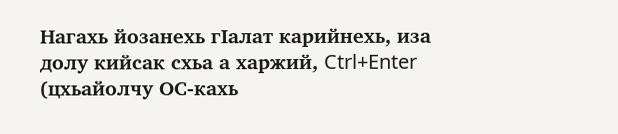Нагахь йозанехь гIалат карийнехь, иза долу кийсак схьа а харжий, Ctrl+Enter (цхьайолчу ОС-кахь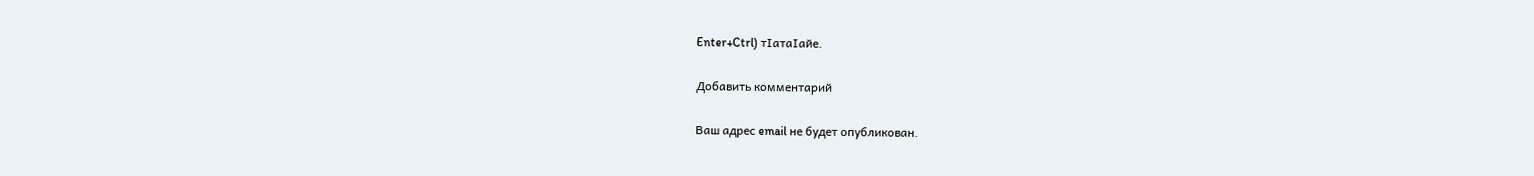Enter+Ctrl) тIатаIайе.

Добавить комментарий

Ваш адрес email не будет опубликован.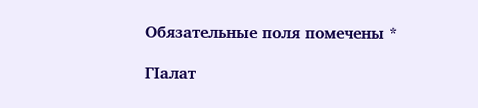Обязательные поля помечены *

ГIалат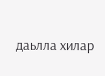даьлла хилар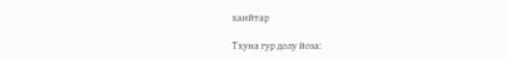хаийтар

Тхуна гур долу йоза: